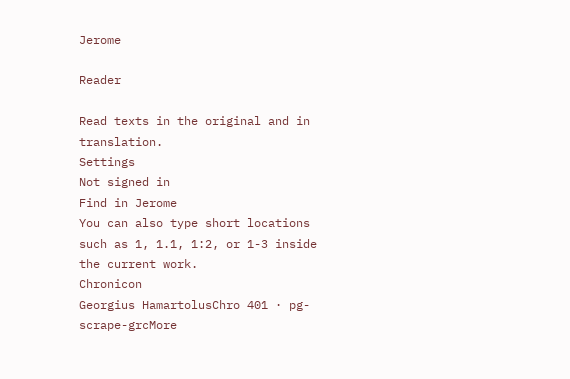Jerome

Reader

Read texts in the original and in translation.
Settings
Not signed in
Find in Jerome
You can also type short locations such as 1, 1.1, 1:2, or 1-3 inside the current work.
Chronicon
Georgius HamartolusChro 401 · pg-scrape-grcMore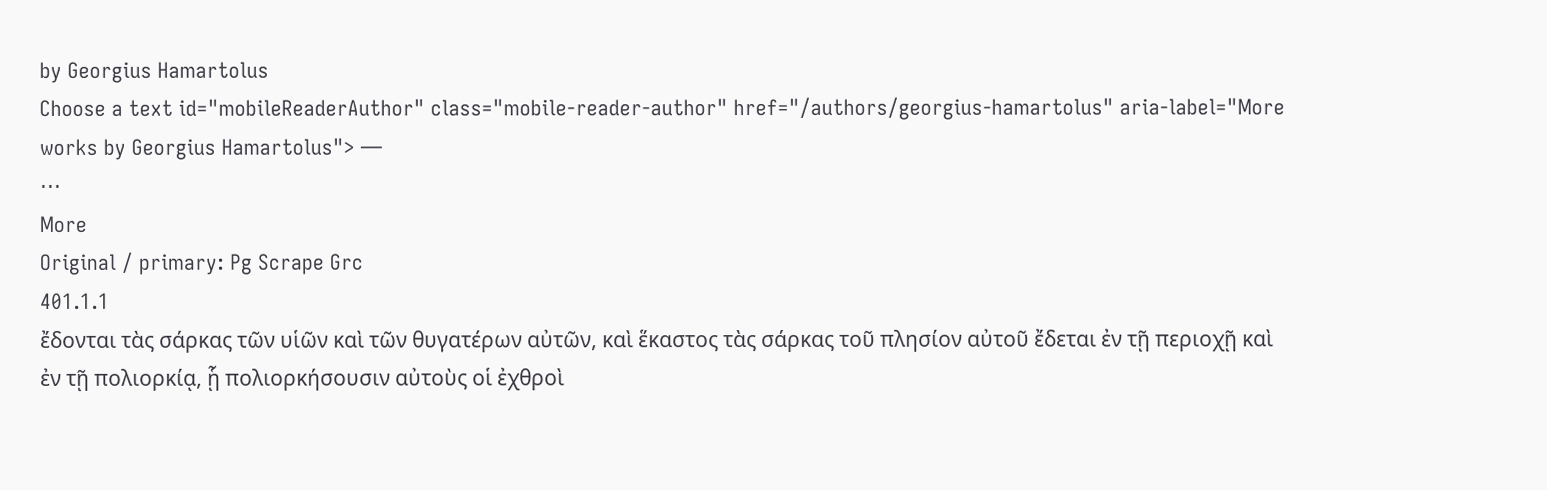by Georgius Hamartolus
Choose a text id="mobileReaderAuthor" class="mobile-reader-author" href="/authors/georgius-hamartolus" aria-label="More works by Georgius Hamartolus"> —
⋯
More
Original / primary: Pg Scrape Grc
401.1.1
ἔδονται τὰς σάρκας τῶν υἱῶν καὶ τῶν θυγατέρων αὐτῶν, καὶ ἕκαστος τὰς σάρκας τοῦ πλησίον αὐτοῦ ἔδεται ἐν τῇ περιοχῇ καὶ ἐν τῇ πολιορκίᾳ, ᾗ πολιορκήσουσιν αὐτοὺς οἱ ἐχθροὶ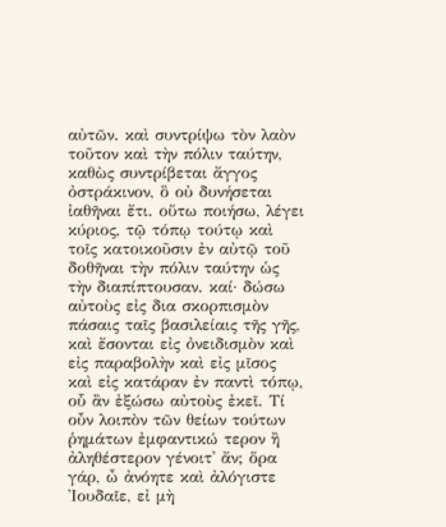αὐτῶν. καὶ συντρίψω τὸν λαὸν τοῦτον καὶ τὴν πόλιν ταύτην, καθὼς συντρίβεται ἄγγος ὀστράκινον, ὃ οὐ δυνήσεται ἰαθῆναι ἔτι. οὕτω ποιήσω, λέγει κύριος, τῷ τόπῳ τούτῳ καὶ τοῖς κατοικοῦσιν ἐν αὐτῷ τοῦ δοθῆναι τὴν πόλιν ταύτην ὡς τὴν διαπίπτουσαν. καί· δώσω αὐτοὺς εἰς δια σκορπισμὸν πάσαις ταῖς βασιλείαις τῆς γῆς, καὶ ἔσονται εἰς ὀνειδισμὸν καὶ εἰς παραβολὴν καὶ εἰς μῖσος καὶ εἰς κατάραν ἐν παντὶ τόπῳ, οὗ ἂν ἐξώσω αὐτοὺς ἐκεῖ. Τί οὖν λοιπὸν τῶν θείων τούτων ῥημάτων ἐμφαντικώ τερον ἢ ἀληθέστερον γένοιτ' ἄν; ὅρα γάρ, ὦ ἀνόητε καὶ ἀλόγιστε Ἰουδαῖε, εἰ μὴ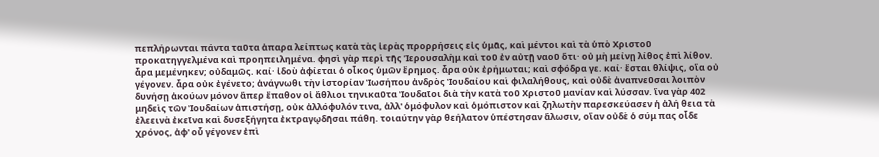πεπλήρωνται πάντα ταῦτα ἀπαρα λείπτως κατὰ τὰς ἱερὰς προρρήσεις εἰς ὑμᾶς, καὶ μέντοι καὶ τὰ ὑπὸ Χριστοῦ προκατηγγελμένα καὶ προηπειλημένα. φησὶ γὰρ περὶ τῆς Ἱερουσαλὴμ καὶ τοῦ ἐν αὐτῇ ναοῦ ὅτι· οὐ μὴ μείνῃ λίθος ἐπὶ λίθον. ἆρα μεμένηκεν; οὐδαμῶς. καί· ἰδοὺ ἀφίεται ὁ οἶκος ὑμῶν ἔρημος. ἆρα οὐκ ἐρήμωται; καὶ σφόδρα γε. καί· ἔσται θλίψις, οἵα οὐ γέγονεν. ἆρα οὐκ ἐγένετο; ἀνάγνωθι τὴν ἱστορίαν Ἰωσήπου ἀνδρὸς Ἰουδαίου καὶ φιλαλήθους, καὶ οὐδὲ ἀναπνεῦσαι λοιπὸν δυνήσῃ ἀκούων μόνον ἅπερ ἔπαθον οἱ ἄθλιοι τηνικαῦτα Ἰουδαῖοι διὰ τὴν κατὰ τοῦ Χριστοῦ μανίαν καὶ λύσσαν. ἵνα γὰρ 402 μηδεὶς τῶν Ἰουδαίων ἀπιστήσῃ, οὐκ ἀλλόφυλόν τινα, ἀλλ' ὁμόφυλον καὶ ὁμόπιστον καὶ ζηλωτὴν παρεσκεύασεν ἡ ἀλή θεια τὰ ἐλεεινὰ ἐκεῖνα καὶ δυσεξήγητα ἐκτραγῳδῆσαι πάθη. τοιαύτην γὰρ θεήλατον ὑπέστησαν ἅλωσιν, οἵαν οὐδὲ ὁ σύμ πας οἶδε χρόνος, ἀφ' οὗ γέγονεν ἐπὶ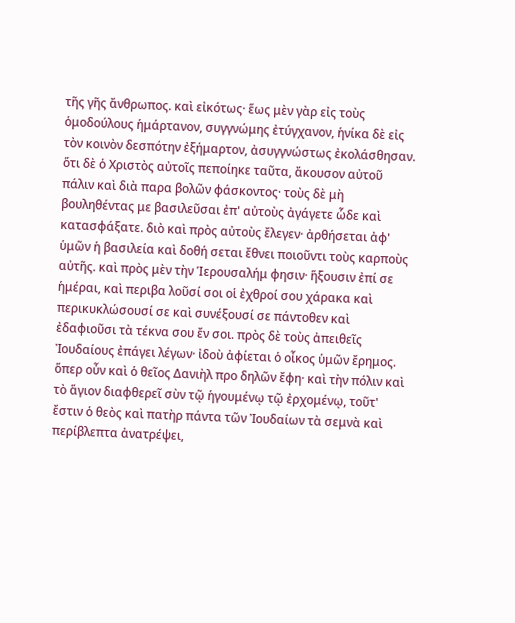τῆς γῆς ἄνθρωπος. καὶ εἰκότως· ἕως μὲν γὰρ εἰς τοὺς ὁμοδούλους ἡμάρτανον, συγγνώμης ἐτύγχανον, ἡνίκα δὲ εἰς τὸν κοινὸν δεσπότην ἐξήμαρτον, ἀσυγγνώστως ἐκολάσθησαν. ὅτι δὲ ὁ Χριστὸς αὐτοῖς πεποίηκε ταῦτα, ἄκουσον αὐτοῦ πάλιν καὶ διὰ παρα βολῶν φάσκοντος· τοὺς δὲ μὴ βουληθέντας με βασιλεῦσαι ἐπ' αὐτοὺς ἀγάγετε ὧδε καὶ κατασφάξατε. διὸ καὶ πρὸς αὐτοὺς ἔλεγεν· ἀρθήσεται ἀφ' ὑμῶν ἡ βασιλεία καὶ δοθή σεται ἔθνει ποιοῦντι τοὺς καρποὺς αὐτῆς. καὶ πρὸς μὲν τὴν Ἱερουσαλήμ φησιν· ἥξουσιν ἐπί σε ἡμέραι, καὶ περιβα λοῦσί σοι οἱ ἐχθροί σου χάρακα καὶ περικυκλώσουσί σε καὶ συνέξουσί σε πάντοθεν καὶ ἐδαφιοῦσι τὰ τέκνα σου ἔν σοι. πρὸς δὲ τοὺς ἀπειθεῖς Ἰουδαίους ἐπάγει λέγων· ἰδοὺ ἀφίεται ὁ οἶκος ὑμῶν ἔρημος. ὅπερ οὖν καὶ ὁ θεῖος Δανιὴλ προ δηλῶν ἔφη· καὶ τὴν πόλιν καὶ τὸ ἅγιον διαφθερεῖ σὺν τῷ ἡγουμένῳ τῷ ἐρχομένῳ, τοῦτ' ἔστιν ὁ θεὸς καὶ πατὴρ πάντα τῶν Ἰουδαίων τὰ σεμνὰ καὶ περίβλεπτα ἀνατρέψει,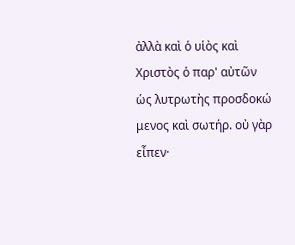ἀλλὰ καὶ ὁ υἱὸς καὶ Χριστὸς ὁ παρ' αὐτῶν ὡς λυτρωτὴς προσδοκώ μενος καὶ σωτήρ. οὐ γὰρ εἶπεν·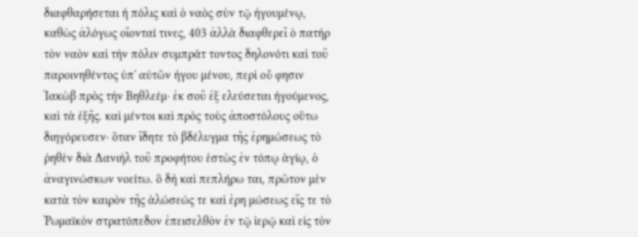διαφθαρήσεται ἡ πόλις καὶ ὁ ναὸς σὺν τῷ ἡγουμένῳ, καθὼς ἀλόγως οἴονταί τινες, 403 ἀλλὰ διαφθερεῖ ὁ πατὴρ τὸν ναὸν καὶ τὴν πόλιν συμπράτ τοντος δηλονότι καὶ τοῦ παροινηθέντος ὑπ' αὐτῶν ἡγου μένου, περὶ οὗ φησιν Ἰακὼβ πρὸς τὴν Βηθλεέμ· ἐκ σοῦ ἐξ ελεύσεται ἡγούμενος, καὶ τὰ ἑξῆς. καὶ μέντοι καὶ πρὸς τοὺς ἀποστόλους οὕτω διηγόρευσεν· ὅταν ἴδητε τὸ βδέλυγμα τῆς ἐρημώσεως τὸ ῥηθὲν διὰ Δανιὴλ τοῦ προφήτου ἑστὼς ἐν τόπῳ ἁγίῳ, ὁ ἀναγινώσκων νοείτω. ὃ δὴ καὶ πεπλήρω ται, πρῶτον μὲν κατὰ τὸν καιρὸν τῆς ἁλώσεώς τε καὶ ἐρη μώσεως εἴς τε τὸ Ῥωμαϊκὸν στρατόπεδον ἐπεισελθὸν ἐν τῷ ἱερῷ καὶ εἰς τὸν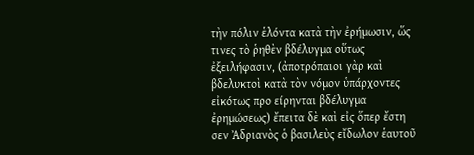τὴν πόλιν ἑλόντα κατὰ τὴν ἐρήμωσιν, ὥς τινες τὸ ῥηθὲν βδέλυγμα οὕτως ἐξειλήφασιν, (ἀποτρόπαιοι γὰρ καὶ βδελυκτοὶ κατὰ τὸν νόμον ὑπάρχοντες εἰκότως προ είρηνται βδέλυγμα ἐρημώσεως) ἔπειτα δὲ καὶ εἰς ὅπερ ἔστη σεν Ἀδριανὸς ὁ βασιλεὺς εἴδωλον ἑαυτοῦ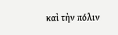καὶ τὴν πόλιν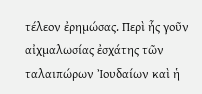τέλεον ἐρημώσας. Περὶ ἧς γοῦν αἰχμαλωσίας ἐσχάτης τῶν ταλαιπώρων Ἰουδαίων καὶ ἡ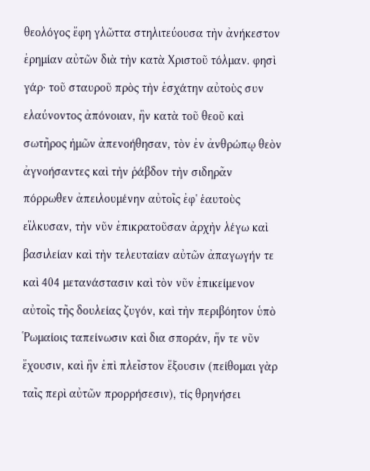θεολόγος ἔφη γλῶττα στηλιτεύουσα τὴν ἀνήκεστον ἐρημίαν αὐτῶν διὰ τὴν κατὰ Χριστοῦ τόλμαν. φησὶ γάρ· τοῦ σταυροῦ πρὸς τὴν ἐσχάτην αὐτοὺς συν ελαύνοντος ἀπόνοιαν, ἣν κατὰ τοῦ θεοῦ καὶ σωτῆρος ἡμῶν ἀπενοήθησαν, τὸν ἐν ἀνθρώπῳ θεὸν ἀγνοήσαντες καὶ τὴν ῥάβδον τὴν σιδηρᾶν πόρρωθεν ἀπειλουμένην αὐτοῖς ἐφ' ἑαυτοὺς εἵλκυσαν, τὴν νῦν ἐπικρατοῦσαν ἀρχὴν λέγω καὶ βασιλείαν καὶ τὴν τελευταίαν αὐτῶν ἀπαγωγήν τε καὶ 404 μετανάστασιν καὶ τὸν νῦν ἐπικείμενον αὐτοῖς τῆς δουλείας ζυγόν, καὶ τὴν περιβόητον ὑπὸ Ῥωμαίοις ταπείνωσιν καὶ δια σποράν, ἥν τε νῦν ἔχουσιν, καὶ ἣν ἐπὶ πλεῖστον ἕξουσιν (πείθομαι γὰρ ταῖς περὶ αὐτῶν προρρήσεσιν), τίς θρηνήσει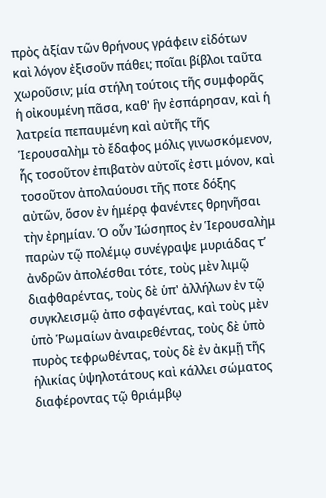πρὸς ἀξίαν τῶν θρήνους γράφειν εἰδότων καὶ λόγον ἐξισοῦν πάθει; ποῖαι βίβλοι ταῦτα χωροῦσιν; μία στήλη τούτοις τῆς συμφορᾶς ἡ οἰκουμένη πᾶσα, καθ' ἣν ἐσπάρησαν, καὶ ἡ λατρεία πεπαυμένη καὶ αὐτῆς τῆς Ἱερουσαλὴμ τὸ ἔδαφος μόλις γινωσκόμενον, ἧς τοσοῦτον ἐπιβατὸν αὐτοῖς ἐστι μόνον, καὶ τοσοῦτον ἀπολαύουσι τῆς ποτε δόξης αὐτῶν, ὅσον ἐν ἡμέρᾳ φανέντες θρηνῆσαι τὴν ἐρημίαν. Ὁ οὖν Ἰώσηπος ἐν Ἱερουσαλὴμ παρὼν τῷ πολέμῳ συνέγραψε μυριάδας τʹ ἀνδρῶν ἀπολέσθαι τότε, τοὺς μὲν λιμῷ διαφθαρέντας, τοὺς δὲ ὑπ' ἀλλήλων ἐν τῷ συγκλεισμῷ ἀπο σφαγέντας, καὶ τοὺς μὲν ὑπὸ Ῥωμαίων ἀναιρεθέντας, τοὺς δὲ ὑπὸ πυρὸς τεφρωθέντας, τοὺς δὲ ἐν ἀκμῇ τῆς ἡλικίας ὑψηλοτάτους καὶ κάλλει σώματος διαφέροντας τῷ θριάμβῳ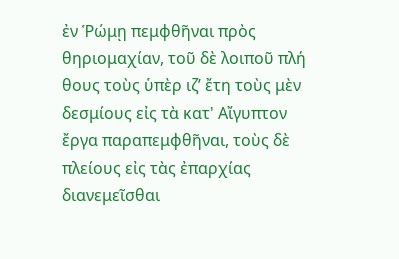ἐν Ῥώμῃ πεμφθῆναι πρὸς θηριομαχίαν, τοῦ δὲ λοιποῦ πλή θους τοὺς ὑπὲρ ιζʹ ἔτη τοὺς μὲν δεσμίους εἰς τὰ κατ' Αἴγυπτον ἔργα παραπεμφθῆναι, τοὺς δὲ πλείους εἰς τὰς ἐπαρχίας διανεμεῖσθαι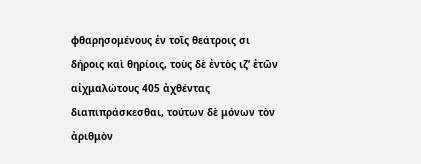φθαρησομένους ἐν τοῖς θεάτροις σι δήροις καὶ θηρίοις, τοὺς δὲ ἐντὸς ιζʹ ἐτῶν αἰχμαλώτους 405 ἀχθέντας διαπιπράσκεσθαι, τούτων δὲ μόνων τὸν ἀριθμὸν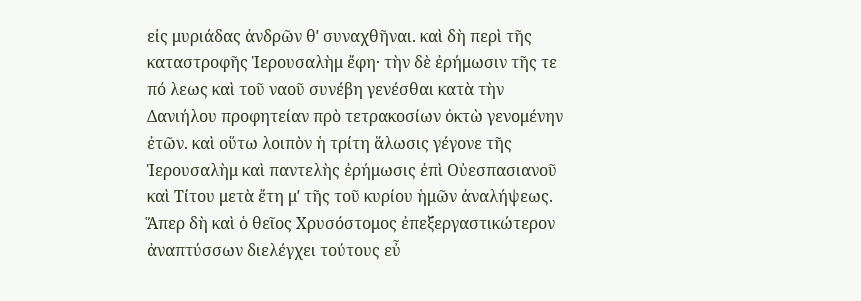εἰς μυριάδας ἀνδρῶν θʹ συναχθῆναι. καὶ δὴ περὶ τῆς καταστροφῆς Ἱερουσαλὴμ ἔφη· τὴν δὲ ἐρήμωσιν τῆς τε πό λεως καὶ τοῦ ναοῦ συνέβη γενέσθαι κατὰ τὴν Δανιήλου προφητείαν πρὸ τετρακοσίων ὀκτὼ γενομένην ἐτῶν. καὶ οὕτω λοιπὸν ἡ τρίτη ἅλωσις γέγονε τῆς Ἱερουσαλὴμ καὶ παντελὴς ἐρήμωσις ἐπὶ Οὐεσπασιανοῦ καὶ Τίτου μετὰ ἔτη μʹ τῆς τοῦ κυρίου ἡμῶν ἀναλήψεως. Ἅπερ δὴ καὶ ὁ θεῖος Χρυσόστομος ἐπεξεργαστικώτερον ἀναπτύσσων διελέγχει τούτους εὖ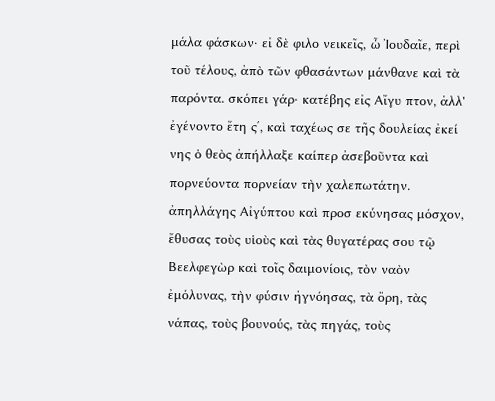μάλα φάσκων· εἰ δὲ φιλο νεικεῖς, ὦ Ἰουδαῖε, περὶ τοῦ τέλους, ἀπὸ τῶν φθασάντων μάνθανε καὶ τὰ παρόντα. σκόπει γάρ· κατέβης εἰς Αἴγυ πτον, ἀλλ' ἐγένοντο ἔτη ςʹ, καὶ ταχέως σε τῆς δουλείας ἐκεί νης ὁ θεὸς ἀπήλλαξε καίπερ ἀσεβοῦντα καὶ πορνεύοντα πορνείαν τὴν χαλεπωτάτην. ἀπηλλάγης Αἰγύπτου καὶ προσ εκύνησας μόσχον, ἔθυσας τοὺς υἱοὺς καὶ τὰς θυγατέρας σου τῷ Βεελφεγὼρ καὶ τοῖς δαιμονίοις, τὸν ναὸν ἐμόλυνας, τὴν φύσιν ἠγνόησας, τὰ ὄρη, τὰς νάπας, τοὺς βουνούς, τὰς πηγάς, τοὺς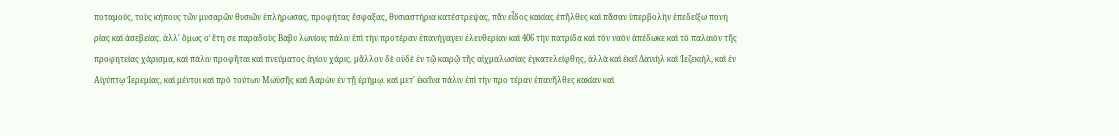ποταμούς, τοὺς κήπους τῶν μυσαρῶν θυσιῶν ἐπλήρωσας, προφήτας ἔσφαξας, θυσιαστήρια κατέστρεψας, πᾶν εἶδος κακίας ἐπῆλθες καὶ πᾶσαν ὑπερβολὴν ἐπεδείξω πονη ρίας καὶ ἀσεβείας. ἀλλ' ὅμως οʹ ἔτη σε παραδοὺς Βαβυ λωνίοις πάλιν ἐπὶ τὴν προτέραν ἐπανήγαγεν ἐλευθερίαν καὶ 406 τὴν πατρίδα καὶ τὸν ναὸν ἀπέδωκε καὶ τὸ παλαιὸν τῆς προφητείας χάρισμα, καὶ πάλιν προφῆται καὶ πνεύματος ἁγίου χάρις. μᾶλλον δὲ οὐδὲ ἐν τῷ καιρῷ τῆς αἰχμαλωσίας ἐγκατελείφθης, ἀλλὰ καὶ ἐκεῖ Δανιὴλ καὶ Ἰεζεκιήλ, καὶ ἐν Αἰγύπτῳ Ἱερεμίας, καὶ μέντοι καὶ πρὸ τούτων Μωϋσῆς καὶ Ἀαρὼν ἐν τῇ ἐρήμῳ. καὶ μετ' ἐκεῖνα πάλιν ἐπὶ τὴν προ τέραν ἐπανῆλθες κακίαν καὶ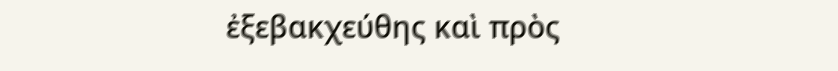ἐξεβακχεύθης καὶ πρὸς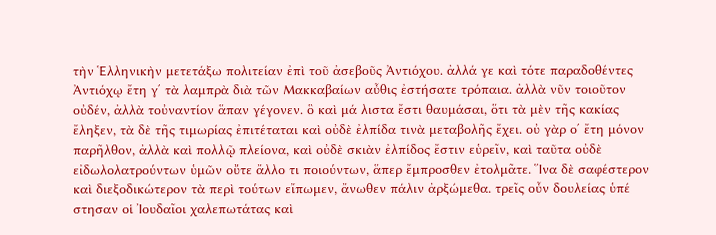τὴν Ἑλληνικὴν μετετάξω πολιτείαν ἐπὶ τοῦ ἀσεβοῦς Ἀντιόχου. ἀλλά γε καὶ τότε παραδοθέντες Ἀντιόχῳ ἔτη γʹ τὰ λαμπρὰ διὰ τῶν Μακκαβαίων αὖθις ἐστήσατε τρόπαια. ἀλλὰ νῦν τοιοῦτον οὐδέν, ἀλλὰ τοὐναντίον ἅπαν γέγονεν. ὃ καὶ μά λιστα ἔστι θαυμάσαι, ὅτι τὰ μὲν τῆς κακίας ἔληξεν, τὰ δὲ τῆς τιμωρίας ἐπιτέταται καὶ οὐδὲ ἐλπίδα τινὰ μεταβολῆς ἔχει. οὐ γὰρ οʹ ἔτη μόνον παρῆλθον, ἀλλὰ καὶ πολλῷ πλείονα, καὶ οὐδὲ σκιὰν ἐλπίδος ἔστιν εὑρεῖν, καὶ ταῦτα οὐδὲ εἰδωλολατρούντων ὑμῶν οὔτε ἄλλο τι ποιούντων, ἅπερ ἔμπροσθεν ἐτολμᾶτε. Ἵνα δὲ σαφέστερον καὶ διεξοδικώτερον τὰ περὶ τούτων εἴπωμεν, ἄνωθεν πάλιν ἀρξώμεθα. τρεῖς οὖν δουλείας ὑπέ στησαν οἱ Ἰουδαῖοι χαλεπωτάτας καὶ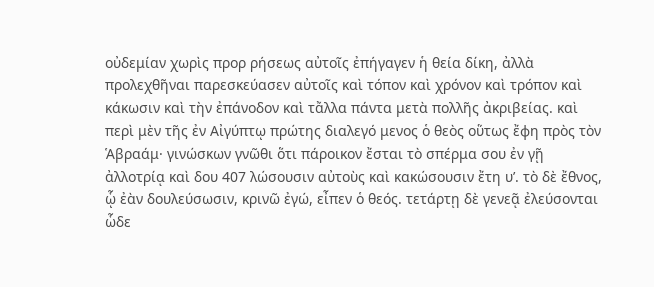οὐδεμίαν χωρὶς προρ ρήσεως αὐτοῖς ἐπήγαγεν ἡ θεία δίκη, ἀλλὰ προλεχθῆναι παρεσκεύασεν αὐτοῖς καὶ τόπον καὶ χρόνον καὶ τρόπον καὶ κάκωσιν καὶ τὴν ἐπάνοδον καὶ τἄλλα πάντα μετὰ πολλῆς ἀκριβείας. καὶ περὶ μὲν τῆς ἐν Αἰγύπτῳ πρώτης διαλεγό μενος ὁ θεὸς οὕτως ἔφη πρὸς τὸν Ἁβραάμ· γινώσκων γνῶθι ὅτι πάροικον ἔσται τὸ σπέρμα σου ἐν γῇ ἀλλοτρίᾳ καὶ δου 407 λώσουσιν αὐτοὺς καὶ κακώσουσιν ἔτη υʹ. τὸ δὲ ἔθνος, ᾧ ἐὰν δουλεύσωσιν, κρινῶ ἐγώ, εἶπεν ὁ θεός. τετάρτῃ δὲ γενεᾷ ἐλεύσονται ὧδε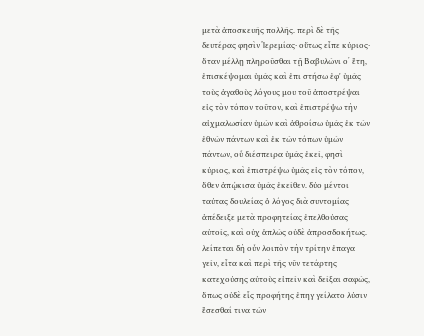μετὰ ἀποσκευῆς πολλῆς. περὶ δὲ τῆς δευτέρας φησὶν Ἱερεμίας· οὕτως εἶπε κύριος· ὅταν μέλλῃ πληροῦσθαι τῇ Βαβυλῶνι οʹ ἔτη, ἐπισκέψομαι ὑμᾶς καὶ ἐπι στήσω ἐφ' ὑμᾶς τοὺς ἀγαθοὺς λόγους μου τοῦ ἀποστρέψαι εἰς τὸν τόπον τοῦτον, καὶ ἐπιστρέψω τὴν αἰχμαλωσίαν ὑμῶν καὶ ἀθροίσω ὑμᾶς ἐκ τῶν ἐθνῶν πάντων καὶ ἐκ τῶν τόπων ὑμῶν πάντων, οὗ διέσπειρα ὑμᾶς ἐκεῖ, φησὶ κύριος, καὶ ἐπιστρέψω ὑμᾶς εἰς τὸν τόπον, ὅθεν ἀπῴκισα ὑμᾶς ἐκεῖθεν. δύο μέντοι ταύτας δουλείας ὁ λόγος διὰ συντομίας ἀπέδειξε μετὰ προφητείας ἐπελθούσας αὐτοῖς, καὶ οὐχ ἁπλῶς οὐδὲ ἀπροσδοκήτως. λείπεται δὴ οὖν λοιπὸν τὴν τρίτην ἐπαγα γεῖν, εἶτα καὶ περὶ τῆς νῦν τετάρτης κατεχούσης αὐτοὺς εἰπεῖν καὶ δεῖξαι σαφῶς, ὅπως οὐδὲ εἷς προφήτης ἐπηγ γείλατο λύσιν ἔσεσθαί τινα τῶν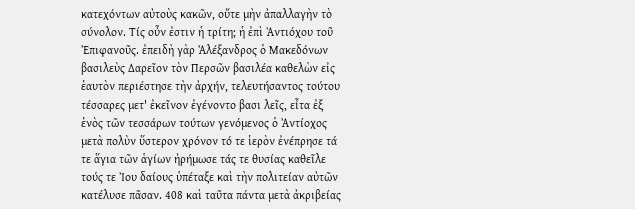κατεχόντων αὐτοὺς κακῶν, οὔτε μὴν ἀπαλλαγὴν τὸ σύνολον. Τίς οὖν ἐστιν ἡ τρίτη; ἡ ἐπὶ Ἀντιόχου τοῦ Ἐπιφανοῦς. ἐπειδὴ γὰρ Ἀλέξανδρος ὁ Μακεδόνων βασιλεὺς Δαρεῖον τὸν Περσῶν βασιλέα καθελὼν εἰς ἑαυτὸν περιέστησε τὴν ἀρχήν, τελευτήσαντος τούτου τέσσαρες μετ' ἐκεῖνον ἐγένοντο βασι λεῖς, εἶτα ἐξ ἑνὸς τῶν τεσσάρων τούτων γενόμενος ὁ Ἀντίοχος μετὰ πολὺν ὕστερον χρόνον τό τε ἱερὸν ἐνέπρησε τά τε ἅγια τῶν ἁγίων ἠρήμωσε τάς τε θυσίας καθεῖλε τούς τε Ἰου δαίους ὑπέταξε καὶ τὴν πολιτείαν αὐτῶν κατέλυσε πᾶσαν. 408 καὶ ταῦτα πάντα μετὰ ἀκριβείας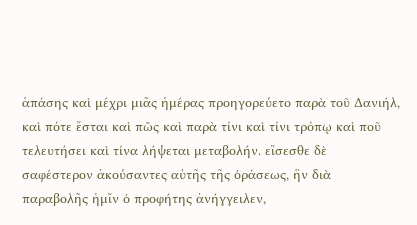ἁπάσης καὶ μέχρι μιᾶς ἡμέρας προηγορεύετο παρὰ τοῦ Δανιήλ, καὶ πότε ἔσται καὶ πῶς καὶ παρὰ τίνι καὶ τίνι τρόπῳ καὶ ποῦ τελευτήσει καὶ τίνα λήψεται μεταβολήν. εἴσεσθε δὲ σαφέστερον ἀκούσαντες αὐτῆς τῆς ὁράσεως, ἣν διὰ παραβολῆς ἡμῖν ὁ προφήτης ἀνήγγειλεν,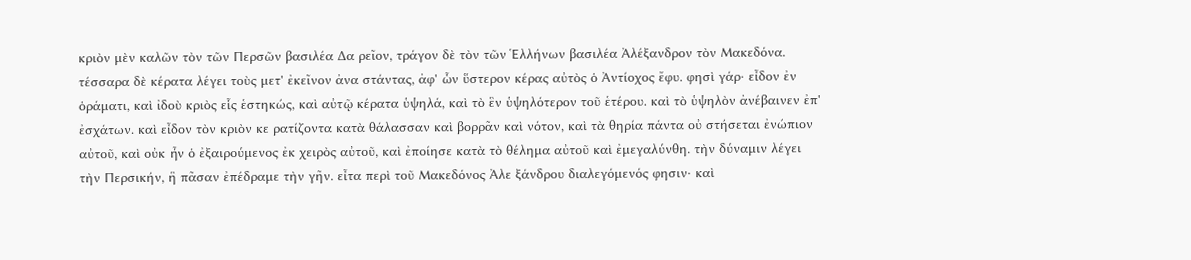κριὸν μὲν καλῶν τὸν τῶν Περσῶν βασιλέα Δα ρεῖον, τράγον δὲ τὸν τῶν Ἑλλήνων βασιλέα Ἀλέξανδρον τὸν Μακεδόνα. τέσσαρα δὲ κέρατα λέγει τοὺς μετ' ἐκεῖνον ἀνα στάντας, ἀφ' ὧν ὕστερον κέρας αὐτὸς ὁ Ἀντίοχος ἔφυ. φησὶ γάρ· εἶδον ἐν ὁράματι, καὶ ἰδοὺ κριὸς εἷς ἑστηκώς, καὶ αὐτῷ κέρατα ὑψηλά, καὶ τὸ ἓν ὑψηλότερον τοῦ ἑτέρου. καὶ τὸ ὑψηλὸν ἀνέβαινεν ἐπ' ἐσχάτων. καὶ εἶδον τὸν κριὸν κε ρατίζοντα κατὰ θάλασσαν καὶ βορρᾶν καὶ νότον, καὶ τὰ θηρία πάντα οὐ στήσεται ἐνώπιον αὐτοῦ, καὶ οὐκ ἦν ὁ ἐξαιρούμενος ἐκ χειρὸς αὐτοῦ, καὶ ἐποίησε κατὰ τὸ θέλημα αὐτοῦ καὶ ἐμεγαλύνθη. τὴν δύναμιν λέγει τὴν Περσικήν, ἣ πᾶσαν ἐπέδραμε τὴν γῆν. εἶτα περὶ τοῦ Μακεδόνος Ἀλε ξάνδρου διαλεγόμενός φησιν· καὶ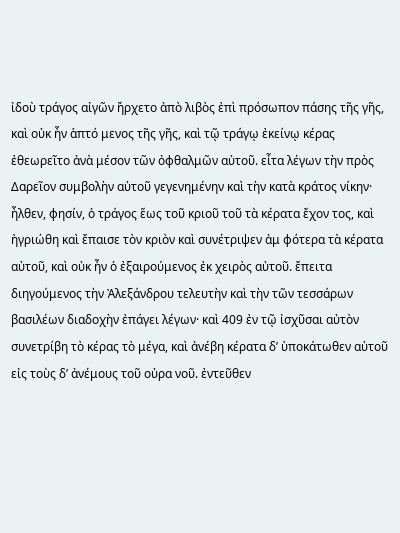ἰδοὺ τράγος αἰγῶν ἤρχετο ἀπὸ λιβὸς ἐπὶ πρόσωπον πάσης τῆς γῆς, καὶ οὐκ ἦν ἁπτό μενος τῆς γῆς, καὶ τῷ τράγῳ ἐκείνῳ κέρας ἐθεωρεῖτο ἀνὰ μέσον τῶν ὀφθαλμῶν αὐτοῦ. εἶτα λέγων τὴν πρὸς Δαρεῖον συμβολὴν αὐτοῦ γεγενημένην καὶ τὴν κατὰ κράτος νίκην· ἦλθεν, φησίν, ὁ τράγος ἕως τοῦ κριοῦ τοῦ τὰ κέρατα ἔχον τος, καὶ ἠγριώθη καὶ ἔπαισε τὸν κριὸν καὶ συνέτριψεν ἀμ φότερα τὰ κέρατα αὐτοῦ, καὶ οὐκ ἦν ὁ ἐξαιρούμενος ἐκ χειρὸς αὐτοῦ. ἔπειτα διηγούμενος τὴν Ἀλεξάνδρου τελευτὴν καὶ τὴν τῶν τεσσάρων βασιλέων διαδοχὴν ἐπάγει λέγων· καὶ 409 ἐν τῷ ἰσχῦσαι αὐτὸν συνετρίβη τὸ κέρας τὸ μέγα, καὶ ἀνέβη κέρατα δʹ ὑποκάτωθεν αὐτοῦ εἰς τοὺς δʹ ἀνέμους τοῦ οὐρα νοῦ. ἐντεῦθεν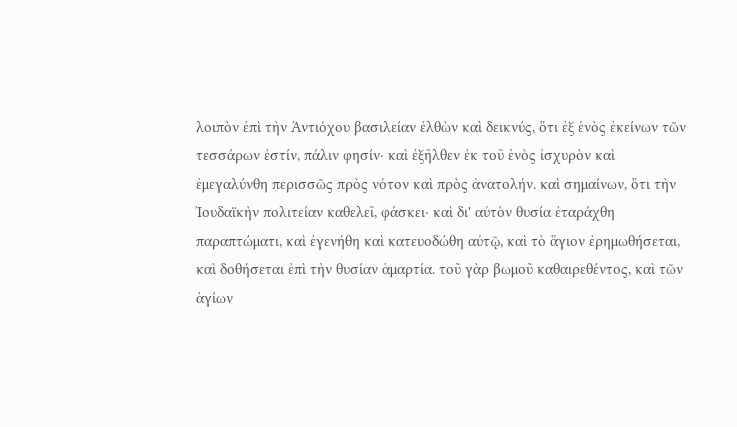λοιπὸν ἐπὶ τὴν Ἀντιόχου βασιλείαν ἐλθὼν καὶ δεικνύς, ὅτι ἐξ ἑνὸς ἐκείνων τῶν τεσσάρων ἐστίν, πάλιν φησίν· καὶ ἐξῆλθεν ἐκ τοῦ ἑνὸς ἰσχυρὸν καὶ ἐμεγαλύνθη περισσῶς πρὸς νότον καὶ πρὸς ἀνατολήν. καὶ σημαίνων, ὅτι τὴν Ἰουδαϊκὴν πολιτείαν καθελεῖ, φάσκει· καὶ δι' αὐτὸν θυσία ἐταράχθη παραπτώματι, καὶ ἐγενήθη καὶ κατευοδώθη αὐτῷ, καὶ τὸ ἅγιον ἐρημωθήσεται, καὶ δοθήσεται ἐπὶ τὴν θυσίαν ἁμαρτία. τοῦ γὰρ βωμοῦ καθαιρεθέντος, καὶ τῶν ἁγίων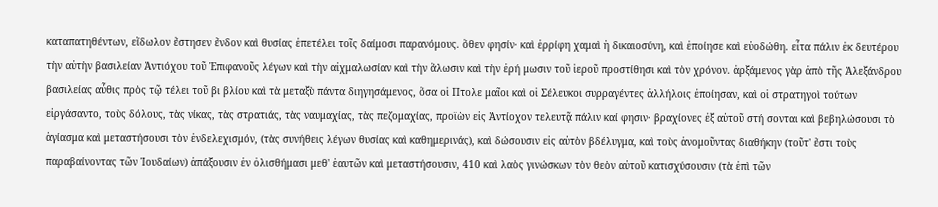καταπατηθέντων, εἴδωλον ἔστησεν ἔνδον καὶ θυσίας ἐπετέλει τοῖς δαίμοσι παρανόμους. ὅθεν φησίν· καὶ ἐρρίφη χαμαὶ ἡ δικαιοσύνη, καὶ ἐποίησε καὶ εὐοδώθη. εἶτα πάλιν ἐκ δευτέρου τὴν αὐτὴν βασιλείαν Ἀντιόχου τοῦ Ἐπιφανοῦς λέγων καὶ τὴν αἰχμαλωσίαν καὶ τὴν ἅλωσιν καὶ τὴν ἐρή μωσιν τοῦ ἱεροῦ προστίθησι καὶ τὸν χρόνον. ἀρξάμενος γὰρ ἀπὸ τῆς Ἀλεξάνδρου βασιλείας αὖθις πρὸς τῷ τέλει τοῦ βι βλίου καὶ τὰ μεταξὺ πάντα διηγησάμενος, ὅσα οἱ Πτολε μαῖοι καὶ οἱ Σέλευκοι συρραγέντες ἀλλήλοις ἐποίησαν, καὶ οἱ στρατηγοὶ τούτων εἰργάσαντο, τοὺς δόλους, τὰς νίκας, τὰς στρατιάς, τὰς ναυμαχίας, τὰς πεζομαχίας, προϊὼν εἰς Ἀντίοχον τελευτᾷ πάλιν καί φησιν· βραχίονες ἐξ αὐτοῦ στή σονται καὶ βεβηλώσουσι τὸ ἁγίασμα καὶ μεταστήσουσι τὸν ἐνδελεχισμόν, (τὰς συνήθεις λέγων θυσίας καὶ καθημερινάς), καὶ δώσουσιν εἰς αὐτὸν βδέλυγμα, καὶ τοὺς ἀνομοῦντας διαθήκην (τοῦτ' ἔστι τοὺς παραβαίνοντας τῶν Ἰουδαίων) ἀπάξουσιν ἐν ὀλισθήμασι μεθ' ἑαυτῶν καὶ μεταστήσουσιν, 410 καὶ λαὸς γινώσκων τὸν θεὸν αὐτοῦ κατισχύσουσιν (τὰ ἐπὶ τῶν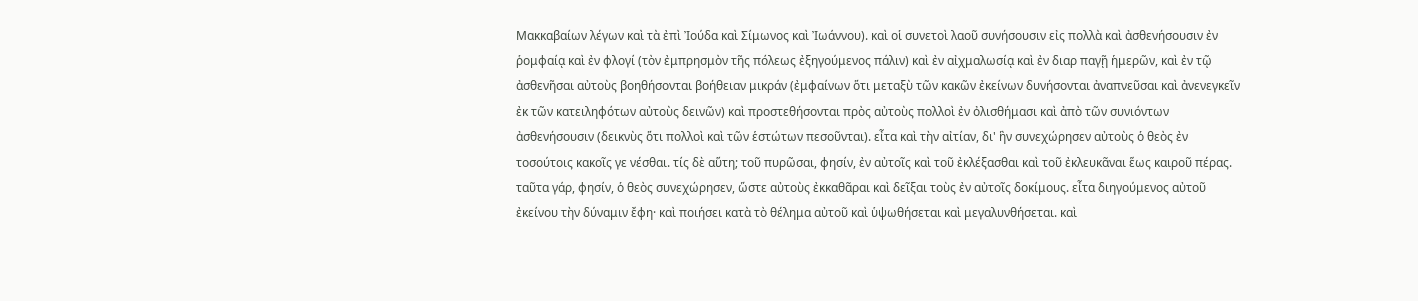Μακκαβαίων λέγων καὶ τὰ ἐπὶ Ἰούδα καὶ Σίμωνος καὶ Ἰωάννου). καὶ οἱ συνετοὶ λαοῦ συνήσουσιν εἰς πολλὰ καὶ ἀσθενήσουσιν ἐν ῥομφαίᾳ καὶ ἐν φλογί (τὸν ἐμπρησμὸν τῆς πόλεως ἐξηγούμενος πάλιν) καὶ ἐν αἰχμαλωσίᾳ καὶ ἐν διαρ παγῇ ἡμερῶν, καὶ ἐν τῷ ἀσθενῆσαι αὐτοὺς βοηθήσονται βοήθειαν μικράν (ἐμφαίνων ὅτι μεταξὺ τῶν κακῶν ἐκείνων δυνήσονται ἀναπνεῦσαι καὶ ἀνενεγκεῖν ἐκ τῶν κατειληφότων αὐτοὺς δεινῶν) καὶ προστεθήσονται πρὸς αὐτοὺς πολλοὶ ἐν ὀλισθήμασι καὶ ἀπὸ τῶν συνιόντων ἀσθενήσουσιν (δεικνὺς ὅτι πολλοὶ καὶ τῶν ἑστώτων πεσοῦνται). εἶτα καὶ τὴν αἰτίαν, δι' ἣν συνεχώρησεν αὐτοὺς ὁ θεὸς ἐν τοσούτοις κακοῖς γε νέσθαι. τίς δὲ αὕτη; τοῦ πυρῶσαι, φησίν, ἐν αὐτοῖς καὶ τοῦ ἐκλέξασθαι καὶ τοῦ ἐκλευκᾶναι ἕως καιροῦ πέρας. ταῦτα γάρ, φησίν, ὁ θεὸς συνεχώρησεν, ὥστε αὐτοὺς ἐκκαθᾶραι καὶ δεῖξαι τοὺς ἐν αὐτοῖς δοκίμους. εἶτα διηγούμενος αὐτοῦ ἐκείνου τὴν δύναμιν ἔφη· καὶ ποιήσει κατὰ τὸ θέλημα αὐτοῦ καὶ ὑψωθήσεται καὶ μεγαλυνθήσεται. καὶ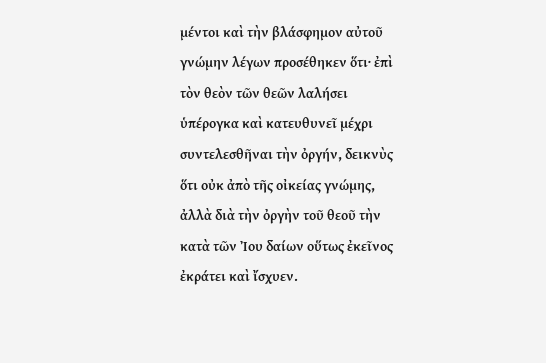μέντοι καὶ τὴν βλάσφημον αὐτοῦ γνώμην λέγων προσέθηκεν ὅτι· ἐπὶ τὸν θεὸν τῶν θεῶν λαλήσει ὑπέρογκα καὶ κατευθυνεῖ μέχρι συντελεσθῆναι τὴν ὀργήν, δεικνὺς ὅτι οὐκ ἀπὸ τῆς οἰκείας γνώμης, ἀλλὰ διὰ τὴν ὀργὴν τοῦ θεοῦ τὴν κατὰ τῶν Ἰου δαίων οὕτως ἐκεῖνος ἐκράτει καὶ ἴσχυεν.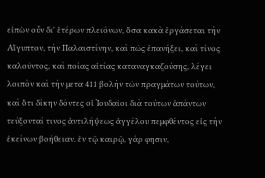εἰπὼν οὖν δι' ἑτέρων πλειόνων, ὅσα κακὰ ἐργάσεται τὴν Αἴγυπτον, τὴν Παλαιστίνην, καὶ πῶς ἐπανήξει, καὶ τίνος καλοῦντος, καὶ ποίας αἰτίας καταναγκαζούσης, λέγει λοιπὸν καὶ τὴν μετα 411 βολὴν τῶν πραγμάτων τούτων, καὶ ὅτι δίκην δόντες οἱ Ἰουδαῖοι διὰ τούτων ἁπάντων τεύξονταί τινος ἀντιλήψεως ἀγγέλου πεμφθέντος εἰς τὴν ἐκείνων βοήθειαν. ἐν τῷ καιρῷ, γάρ φησιν,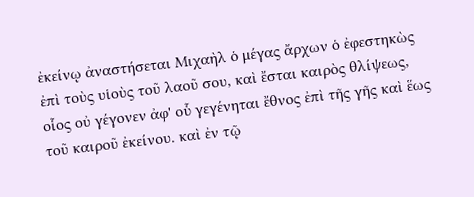ἐκείνῳ ἀναστήσεται Μιχαὴλ ὁ μέγας ἄρχων ὁ ἐφεστηκὼς ἐπὶ τοὺς υἱοὺς τοῦ λαοῦ σου, καὶ ἔσται καιρὸς θλίψεως, οἷος οὐ γέγονεν ἀφ' οὗ γεγένηται ἔθνος ἐπὶ τῆς γῆς καὶ ἕως τοῦ καιροῦ ἐκείνου. καὶ ἐν τῷ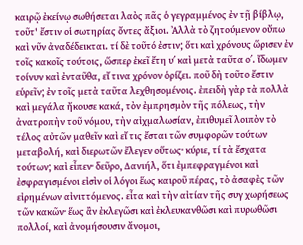καιρῷ ἐκείνῳ σωθήσεται λαὸς πᾶς ὁ γεγραμμένος ἐν τῇ βίβλῳ, τοῦτ' ἔστιν οἱ σωτηρίας ὄντες ἄξιοι. Ἀλλὰ τὸ ζητούμενον οὔπω καὶ νῦν ἀναδέδεικται. τί δὲ τοῦτό ἐστιν; ὅτι καὶ χρόνους ὥρισεν ἐν τοῖς κακοῖς τούτοις, ὥσπερ ἐκεῖ ἔτη υʹ καὶ μετὰ ταῦτα οʹ. ἴδωμεν τοίνυν καὶ ἐνταῦθα, εἴ τινα χρόνον ὁρίζει. ποῦ δὴ τοῦτο ἔστιν εὑρεῖν; ἐν τοῖς μετὰ ταῦτα λεχθησομένοις. ἐπειδὴ γὰρ τὰ πολλὰ καὶ μεγάλα ἤκουσε κακά, τὸν ἐμπρησμὸν τῆς πόλεως, τὴν ἀνατροπὴν τοῦ νόμου, τὴν αἰχμαλωσίαν, ἐπιθυμεῖ λοιπὸν τὸ τέλος αὐτῶν μαθεῖν καὶ εἴ τις ἔσται τῶν συμφορῶν τούτων μεταβολή, καὶ διερωτῶν ἔλεγεν οὕτως· κύριε, τί τὰ ἔσχατα τούτων; καὶ εἶπεν· δεῦρο, Δανιήλ, ὅτι ἐμπεφραγμένοι καὶ ἐσφραγισμένοι εἰσὶν οἱ λόγοι ἕως καιροῦ πέρας, τὸ ἀσαφὲς τῶν εἰρημένων αἰνιττόμενος. εἶτα καὶ τὴν αἰτίαν τῆς συγ χωρήσεως τῶν κακῶν· ἕως ἂν ἐκλεγῶσι καὶ ἐκλευκανθῶσι καὶ πυρωθῶσι πολλοί, καὶ ἀνομήσουσιν ἄνομοι,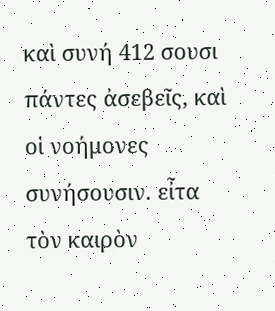καὶ συνή 412 σουσι πάντες ἀσεβεῖς, καὶ οἱ νοήμονες συνήσουσιν. εἶτα τὸν καιρὸν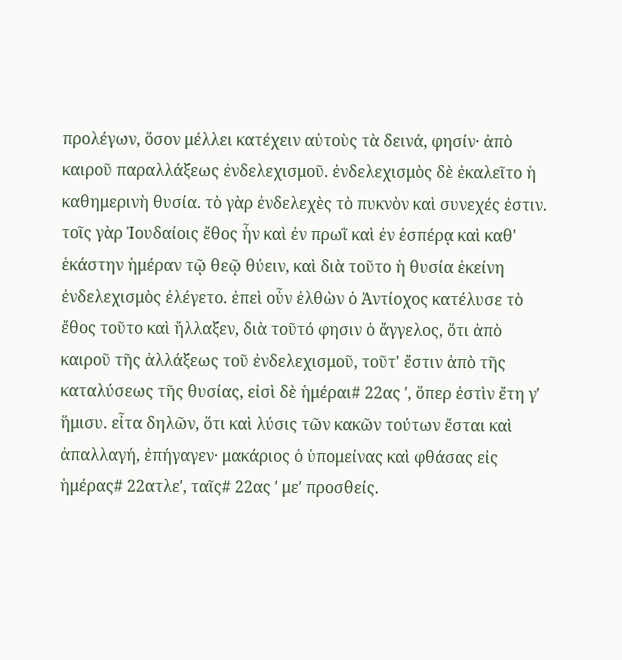προλέγων, ὅσον μέλλει κατέχειν αὐτοὺς τὰ δεινά, φησίν· ἀπὸ καιροῦ παραλλάξεως ἐνδελεχισμοῦ. ἐνδελεχισμὸς δὲ ἐκαλεῖτο ἡ καθημερινὴ θυσία. τὸ γὰρ ἐνδελεχὲς τὸ πυκνὸν καὶ συνεχές ἐστιν. τοῖς γὰρ Ἰουδαίοις ἔθος ἦν καὶ ἐν πρωῒ καὶ ἐν ἑσπέρᾳ καὶ καθ' ἑκάστην ἡμέραν τῷ θεῷ θύειν, καὶ διὰ τοῦτο ἡ θυσία ἐκείνη ἐνδελεχισμὸς ἐλέγετο. ἐπεὶ οὖν ἐλθὼν ὁ Ἀντίοχος κατέλυσε τὸ ἔθος τοῦτο καὶ ἤλλαξεν, διὰ τοῦτό φησιν ὁ ἄγγελος, ὅτι ἀπὸ καιροῦ τῆς ἀλλάξεως τοῦ ἐνδελεχισμοῦ, τοῦτ' ἔστιν ἀπὸ τῆς καταλύσεως τῆς θυσίας, εἰσὶ δὲ ἡμέραι# 22ας ʹ, ὅπερ ἐστὶν ἔτη γʹ ἥμισυ. εἶτα δηλῶν, ὅτι καὶ λύσις τῶν κακῶν τούτων ἔσται καὶ ἀπαλλαγή, ἐπήγαγεν· μακάριος ὁ ὑπομείνας καὶ φθάσας εἰς ἡμέρας# 22ατλεʹ, ταῖς# 22ας ʹ μεʹ προσθείς.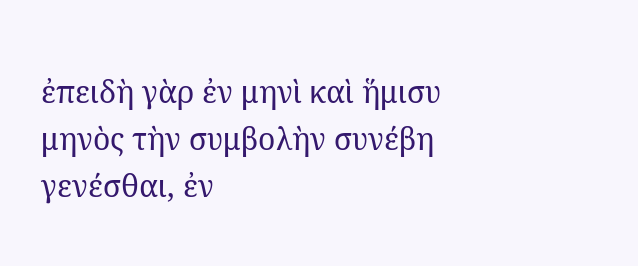ἐπειδὴ γὰρ ἐν μηνὶ καὶ ἥμισυ μηνὸς τὴν συμβολὴν συνέβη γενέσθαι, ἐν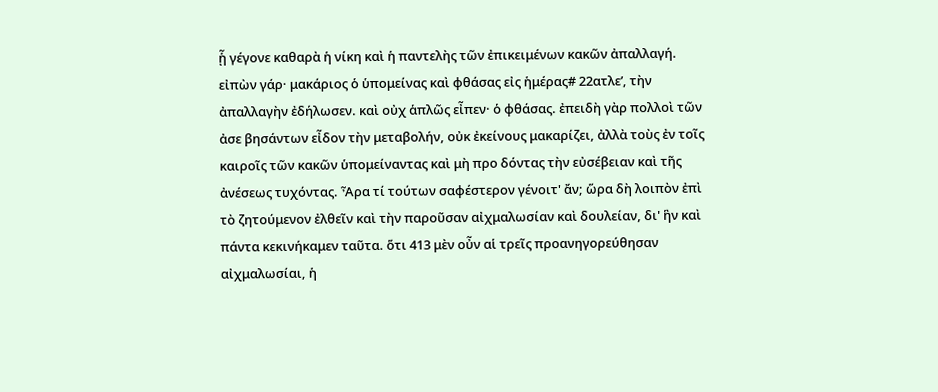ᾗ γέγονε καθαρὰ ἡ νίκη καὶ ἡ παντελὴς τῶν ἐπικειμένων κακῶν ἀπαλλαγή. εἰπὼν γάρ· μακάριος ὁ ὑπομείνας καὶ φθάσας εἰς ἡμέρας# 22ατλεʹ, τὴν ἀπαλλαγὴν ἐδήλωσεν. καὶ οὐχ ἁπλῶς εἶπεν· ὁ φθάσας. ἐπειδὴ γὰρ πολλοὶ τῶν ἀσε βησάντων εἶδον τὴν μεταβολήν, οὐκ ἐκείνους μακαρίζει, ἀλλὰ τοὺς ἐν τοῖς καιροῖς τῶν κακῶν ὑπομείναντας καὶ μὴ προ δόντας τὴν εὐσέβειαν καὶ τῆς ἀνέσεως τυχόντας. Ἆρα τί τούτων σαφέστερον γένοιτ' ἄν; ὥρα δὴ λοιπὸν ἐπὶ τὸ ζητούμενον ἐλθεῖν καὶ τὴν παροῦσαν αἰχμαλωσίαν καὶ δουλείαν, δι' ἣν καὶ πάντα κεκινήκαμεν ταῦτα. ὅτι 413 μὲν οὖν αἱ τρεῖς προανηγορεύθησαν αἰχμαλωσίαι, ἡ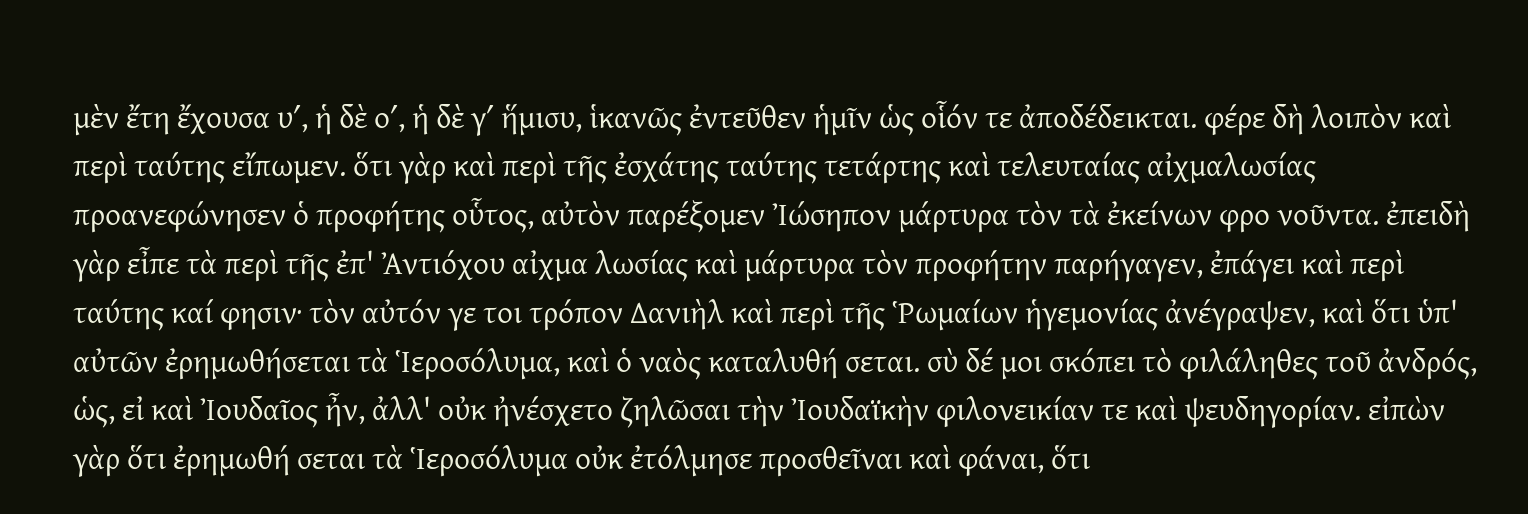μὲν ἔτη ἔχουσα υʹ, ἡ δὲ οʹ, ἡ δὲ γʹ ἥμισυ, ἱκανῶς ἐντεῦθεν ἡμῖν ὡς οἷόν τε ἀποδέδεικται. φέρε δὴ λοιπὸν καὶ περὶ ταύτης εἴπωμεν. ὅτι γὰρ καὶ περὶ τῆς ἐσχάτης ταύτης τετάρτης καὶ τελευταίας αἰχμαλωσίας προανεφώνησεν ὁ προφήτης οὗτος, αὐτὸν παρέξομεν Ἰώσηπον μάρτυρα τὸν τὰ ἐκείνων φρο νοῦντα. ἐπειδὴ γὰρ εἶπε τὰ περὶ τῆς ἐπ' Ἀντιόχου αἰχμα λωσίας καὶ μάρτυρα τὸν προφήτην παρήγαγεν, ἐπάγει καὶ περὶ ταύτης καί φησιν· τὸν αὐτόν γε τοι τρόπον Δανιὴλ καὶ περὶ τῆς Ῥωμαίων ἡγεμονίας ἀνέγραψεν, καὶ ὅτι ὑπ' αὐτῶν ἐρημωθήσεται τὰ Ἱεροσόλυμα, καὶ ὁ ναὸς καταλυθή σεται. σὺ δέ μοι σκόπει τὸ φιλάληθες τοῦ ἀνδρός, ὡς, εἰ καὶ Ἰουδαῖος ἦν, ἀλλ' οὐκ ἠνέσχετο ζηλῶσαι τὴν Ἰουδαϊκὴν φιλονεικίαν τε καὶ ψευδηγορίαν. εἰπὼν γὰρ ὅτι ἐρημωθή σεται τὰ Ἱεροσόλυμα οὐκ ἐτόλμησε προσθεῖναι καὶ φάναι, ὅτι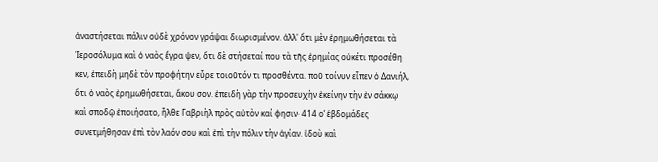ἀναστήσεται πάλιν οὐδὲ χρόνον γράψαι διωρισμένον. ἀλλ' ὅτι μὲν ἐρημωθήσεται τὰ Ἱεροσόλυμα καὶ ὁ ναὸς ἔγρα ψεν, ὅτι δὲ στήσεταί που τὰ τῆς ἐρημίας οὐκέτι προσέθη κεν, ἐπειδὴ μηδὲ τὸν προφήτην εὗρε τοιοῦτόν τι προσθέντα. ποῦ τοίνυν εἶπεν ὁ Δανιήλ, ὅτι ὁ ναὸς ἐρημωθήσεται, ἄκου σον. ἐπειδὴ γὰρ τὴν προσευχὴν ἐκείνην τὴν ἐν σάκκῳ καὶ σποδῷ ἐποιήσατο, ἦλθε Γαβριὴλ πρὸς αὐτὸν καί φησιν· 414 οʹ ἑβδομάδες συνετμήθησαν ἐπὶ τὸν λαόν σου καὶ ἐπὶ τὴν πόλιν τὴν ἁγίαν. ἰδοὺ καὶ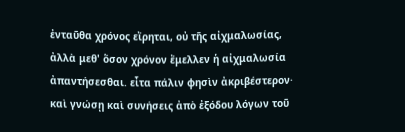ἐνταῦθα χρόνος εἴρηται, οὐ τῆς αἰχμαλωσίας, ἀλλὰ μεθ' ὅσον χρόνον ἔμελλεν ἡ αἰχμαλωσία ἀπαντήσεσθαι. εἶτα πάλιν φησὶν ἀκριβέστερον· καὶ γνώσῃ καὶ συνήσεις ἀπὸ ἐξόδου λόγων τοῦ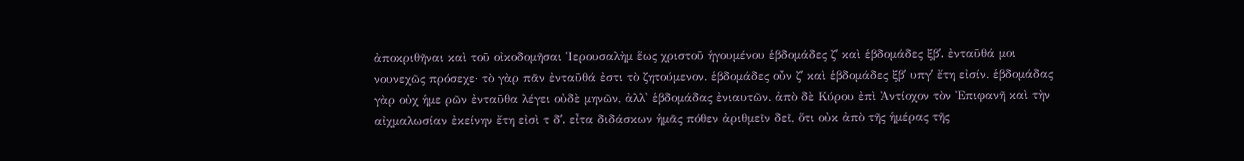ἀποκριθῆναι καὶ τοῦ οἰκοδομῆσαι Ἱερουσαλὴμ ἕως χριστοῦ ἡγουμένου ἑβδομάδες ζʹ καὶ ἑβδομάδες ξβʹ. ἐνταῦθά μοι νουνεχῶς πρόσεχε· τὸ γὰρ πᾶν ἐνταῦθά ἐστι τὸ ζητούμενον. ἑβδομάδες οὖν ζʹ καὶ ἑβδομάδες ξβʹ υπγʹ ἔτη εἰσίν. ἑβδομάδας γὰρ οὐχ ἡμε ρῶν ἐνταῦθα λέγει οὐδὲ μηνῶν, ἀλλ' ἑβδομάδας ἐνιαυτῶν. ἀπὸ δὲ Κύρου ἐπὶ Ἀντίοχον τὸν Ἐπιφανῆ καὶ τὴν αἰχμαλωσίαν ἐκείνην ἔτη εἰσὶ τ δʹ. εἶτα διδάσκων ἡμᾶς πόθεν ἀριθμεῖν δεῖ, ὅτι οὐκ ἀπὸ τῆς ἡμέρας τῆς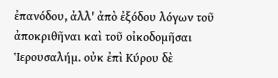ἐπανόδου, ἀλλ' ἀπὸ ἐξόδου λόγων τοῦ ἀποκριθῆναι καὶ τοῦ οἰκοδομῆσαι Ἱερουσαλήμ. οὐκ ἐπὶ Κύρου δὲ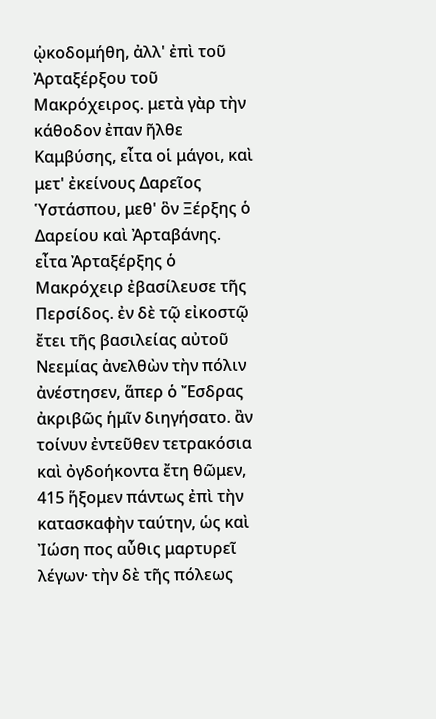ᾠκοδομήθη, ἀλλ' ἐπὶ τοῦ Ἀρταξέρξου τοῦ Μακρόχειρος. μετὰ γὰρ τὴν κάθοδον ἐπαν ῆλθε Καμβύσης, εἶτα οἱ μάγοι, καὶ μετ' ἐκείνους Δαρεῖος Ὑστάσπου, μεθ' ὃν Ξέρξης ὁ Δαρείου καὶ Ἀρταβάνης. εἶτα Ἀρταξέρξης ὁ Μακρόχειρ ἐβασίλευσε τῆς Περσίδος. ἐν δὲ τῷ εἰκοστῷ ἔτει τῆς βασιλείας αὐτοῦ Νεεμίας ἀνελθὼν τὴν πόλιν ἀνέστησεν, ἅπερ ὁ Ἔσδρας ἀκριβῶς ἡμῖν διηγήσατο. ἂν τοίνυν ἐντεῦθεν τετρακόσια καὶ ὀγδοήκοντα ἔτη θῶμεν, 415 ἥξομεν πάντως ἐπὶ τὴν κατασκαφὴν ταύτην, ὡς καὶ Ἰώση πος αὖθις μαρτυρεῖ λέγων· τὴν δὲ τῆς πόλεως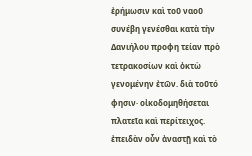ἐρήμωσιν καὶ τοῦ ναοῦ συνέβη γενέσθαι κατὰ τὴν Δανιήλου προφη τείαν πρὸ τετρακοσίων καὶ ὀκτὼ γενομένην ἐτῶν. διὰ τοῦτό φησιν· οἰκοδομηθήσεται πλατεῖα καὶ περίτειχος. ἐπειδὰν οὖν ἀναστῇ καὶ τὸ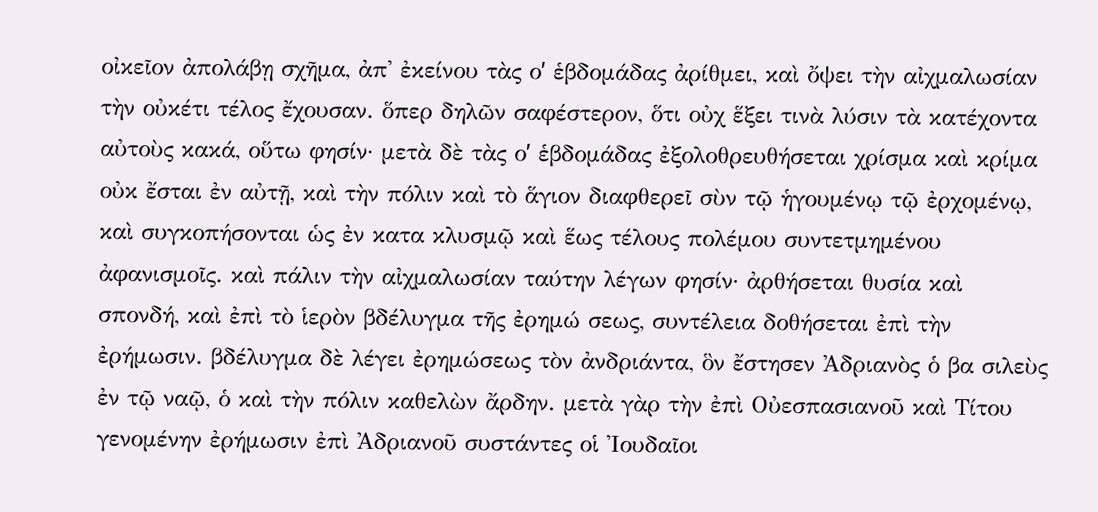οἰκεῖον ἀπολάβῃ σχῆμα, ἀπ' ἐκείνου τὰς οʹ ἑβδομάδας ἀρίθμει, καὶ ὄψει τὴν αἰχμαλωσίαν τὴν οὐκέτι τέλος ἔχουσαν. ὅπερ δηλῶν σαφέστερον, ὅτι οὐχ ἕξει τινὰ λύσιν τὰ κατέχοντα αὐτοὺς κακά, οὕτω φησίν· μετὰ δὲ τὰς οʹ ἑβδομάδας ἐξολοθρευθήσεται χρίσμα καὶ κρίμα οὐκ ἔσται ἐν αὐτῇ, καὶ τὴν πόλιν καὶ τὸ ἅγιον διαφθερεῖ σὺν τῷ ἡγουμένῳ τῷ ἐρχομένῳ, καὶ συγκοπήσονται ὡς ἐν κατα κλυσμῷ καὶ ἕως τέλους πολέμου συντετμημένου ἀφανισμοῖς. καὶ πάλιν τὴν αἰχμαλωσίαν ταύτην λέγων φησίν· ἀρθήσεται θυσία καὶ σπονδή, καὶ ἐπὶ τὸ ἱερὸν βδέλυγμα τῆς ἐρημώ σεως, συντέλεια δοθήσεται ἐπὶ τὴν ἐρήμωσιν. βδέλυγμα δὲ λέγει ἐρημώσεως τὸν ἀνδριάντα, ὃν ἔστησεν Ἀδριανὸς ὁ βα σιλεὺς ἐν τῷ ναῷ, ὁ καὶ τὴν πόλιν καθελὼν ἄρδην. μετὰ γὰρ τὴν ἐπὶ Οὐεσπασιανοῦ καὶ Τίτου γενομένην ἐρήμωσιν ἐπὶ Ἀδριανοῦ συστάντες οἱ Ἰουδαῖοι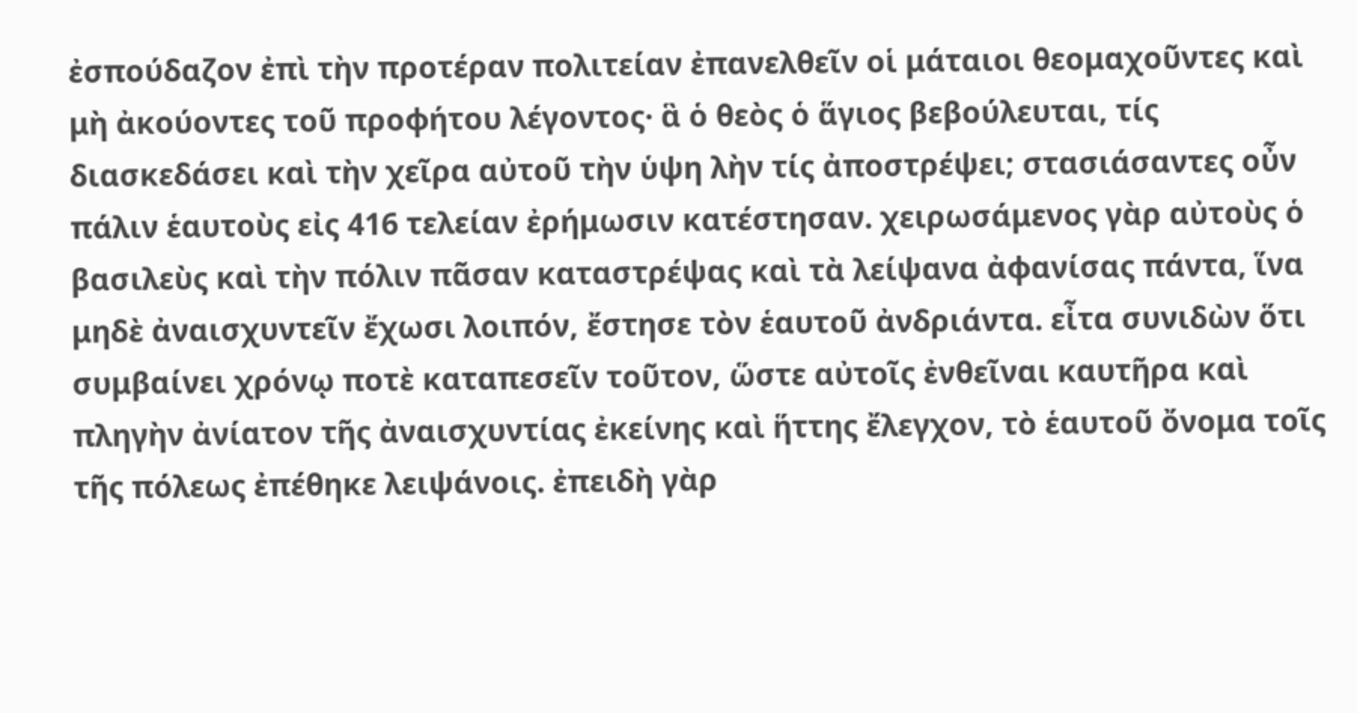ἐσπούδαζον ἐπὶ τὴν προτέραν πολιτείαν ἐπανελθεῖν οἱ μάταιοι θεομαχοῦντες καὶ μὴ ἀκούοντες τοῦ προφήτου λέγοντος· ἃ ὁ θεὸς ὁ ἅγιος βεβούλευται, τίς διασκεδάσει καὶ τὴν χεῖρα αὐτοῦ τὴν ὑψη λὴν τίς ἀποστρέψει; στασιάσαντες οὖν πάλιν ἑαυτοὺς εἰς 416 τελείαν ἐρήμωσιν κατέστησαν. χειρωσάμενος γὰρ αὐτοὺς ὁ βασιλεὺς καὶ τὴν πόλιν πᾶσαν καταστρέψας καὶ τὰ λείψανα ἀφανίσας πάντα, ἵνα μηδὲ ἀναισχυντεῖν ἔχωσι λοιπόν, ἔστησε τὸν ἑαυτοῦ ἀνδριάντα. εἶτα συνιδὼν ὅτι συμβαίνει χρόνῳ ποτὲ καταπεσεῖν τοῦτον, ὥστε αὐτοῖς ἐνθεῖναι καυτῆρα καὶ πληγὴν ἀνίατον τῆς ἀναισχυντίας ἐκείνης καὶ ἥττης ἔλεγχον, τὸ ἑαυτοῦ ὄνομα τοῖς τῆς πόλεως ἐπέθηκε λειψάνοις. ἐπειδὴ γὰρ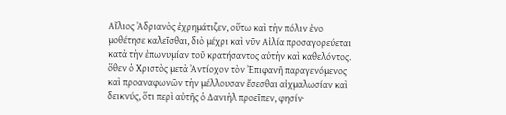Αἴλιος Ἀδριανὸς ἐχρημάτιζεν, οὕτω καὶ τὴν πόλιν ἐνο μοθέτησε καλεῖσθαι, διὸ μέχρι καὶ νῦν Αἰλία προσαγορεύεται κατὰ τὴν ἐπωνυμίαν τοῦ κρατήσαντος αὐτὴν καὶ καθελόντος. ὅθεν ὁ Χριστὸς μετὰ Ἀντίοχον τὸν Ἐπιφανῆ παραγενόμενος καὶ προαναφωνῶν τὴν μέλλουσαν ἔσεσθαι αἰχμαλωσίαν καὶ δεικνύς, ὅτι περὶ αὐτῆς ὁ Δανιὴλ προεῖπεν, φησίν·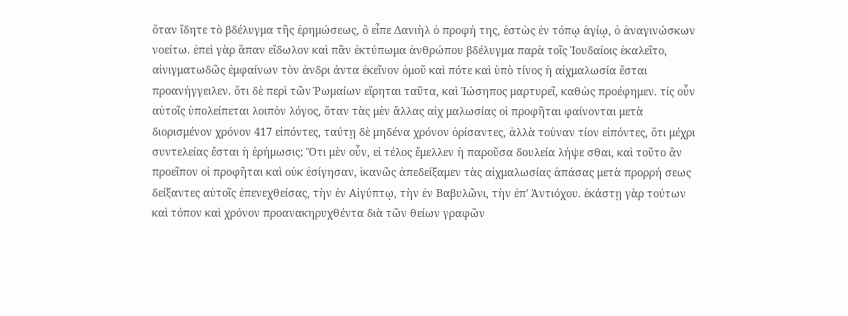ὅταν ἴδητε τὸ βδέλυγμα τῆς ἐρημώσεως, ὃ εἶπε Δανιὴλ ὁ προφή της, ἑστὼς ἐν τόπῳ ἁγίῳ, ὁ ἀναγινώσκων νοείτω. ἐπεὶ γὰρ ἅπαν εἴδωλον καὶ πᾶν ἐκτύπωμα ἀνθρώπου βδέλυγμα παρὰ τοῖς Ἰουδαίοις ἐκαλεῖτο, αἰνιγματωδῶς ἐμφαίνων τὸν ἀνδρι άντα ἐκεῖνον ὁμοῦ καὶ πότε καὶ ὑπὸ τίνος ἡ αἰχμαλωσία ἔσται προανήγγειλεν. ὅτι δὲ περὶ τῶν Ῥωμαίων εἴρηται ταῦτα, καὶ Ἰώσηπος μαρτυρεῖ, καθὼς προέφημεν. τίς οὖν αὐτοῖς ὑπολείπεται λοιπὸν λόγος, ὅταν τὰς μὲν ἄλλας αἰχ μαλωσίας οἱ προφῆται φαίνονται μετὰ διορισμένον χρόνον 417 εἰπόντες, ταύτῃ δὲ μηδένα χρόνον ὁρίσαντες, ἀλλὰ τοὐναν τίον εἰπόντες, ὅτι μέχρι συντελείας ἔσται ἡ ἐρήμωσις; Ὅτι μὲν οὖν, εἰ τέλος ἔμελλεν ἡ παροῦσα δουλεία λήψε σθαι, καὶ τοῦτο ἂν προεῖπον οἱ προφῆται καὶ οὐκ ἐσίγησαν, ἱκανῶς ἀπεδείξαμεν τὰς αἰχμαλωσίας ἁπάσας μετὰ προρρή σεως δείξαντες αὐτοῖς ἐπενεχθείσας, τὴν ἐν Αἰγύπτῳ, τὴν ἐν Βαβυλῶνι, τὴν ἐπ' Ἀντιόχου. ἑκάστῃ γὰρ τούτων καὶ τόπον καὶ χρόνον προανακηρυχθέντα διὰ τῶν θείων γραφῶν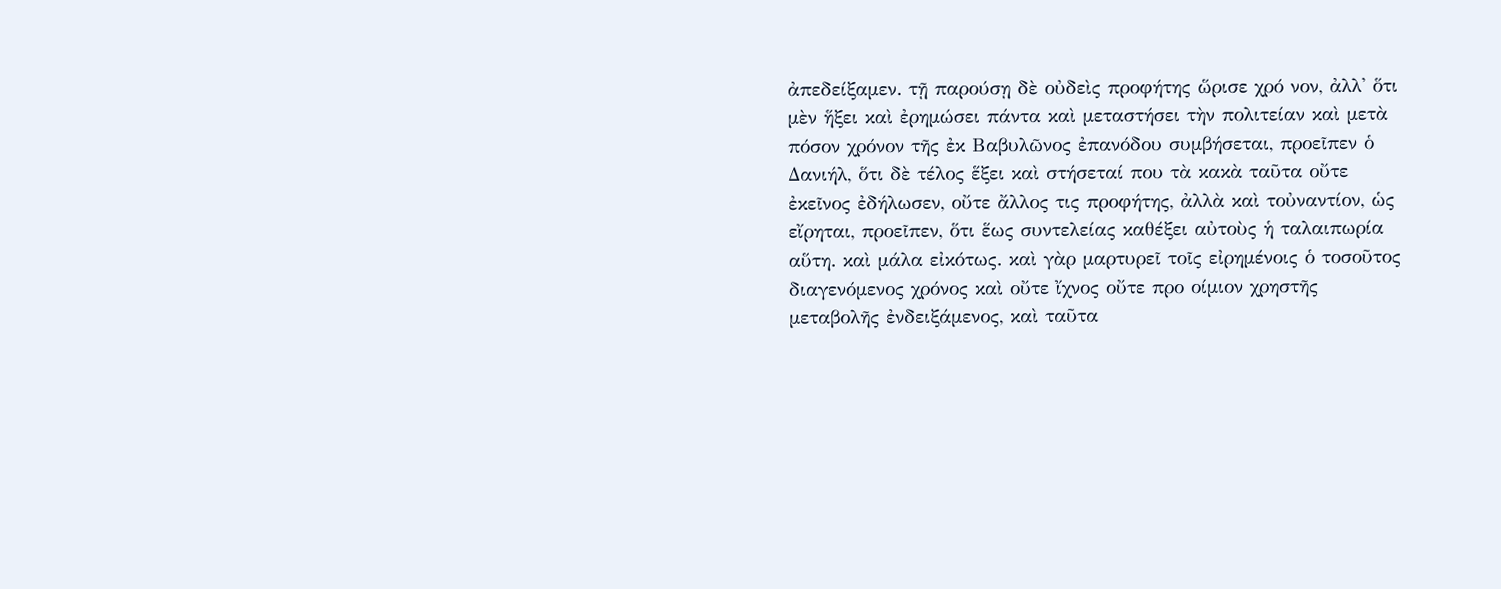ἀπεδείξαμεν. τῇ παρούσῃ δὲ οὐδεὶς προφήτης ὥρισε χρό νον, ἀλλ' ὅτι μὲν ἥξει καὶ ἐρημώσει πάντα καὶ μεταστήσει τὴν πολιτείαν καὶ μετὰ πόσον χρόνον τῆς ἐκ Βαβυλῶνος ἐπανόδου συμβήσεται, προεῖπεν ὁ Δανιήλ, ὅτι δὲ τέλος ἕξει καὶ στήσεταί που τὰ κακὰ ταῦτα οὔτε ἐκεῖνος ἐδήλωσεν, οὔτε ἄλλος τις προφήτης, ἀλλὰ καὶ τοὐναντίον, ὡς εἴρηται, προεῖπεν, ὅτι ἕως συντελείας καθέξει αὐτοὺς ἡ ταλαιπωρία αὕτη. καὶ μάλα εἰκότως. καὶ γὰρ μαρτυρεῖ τοῖς εἰρημένοις ὁ τοσοῦτος διαγενόμενος χρόνος καὶ οὔτε ἴχνος οὔτε προ οίμιον χρηστῆς μεταβολῆς ἐνδειξάμενος, καὶ ταῦτα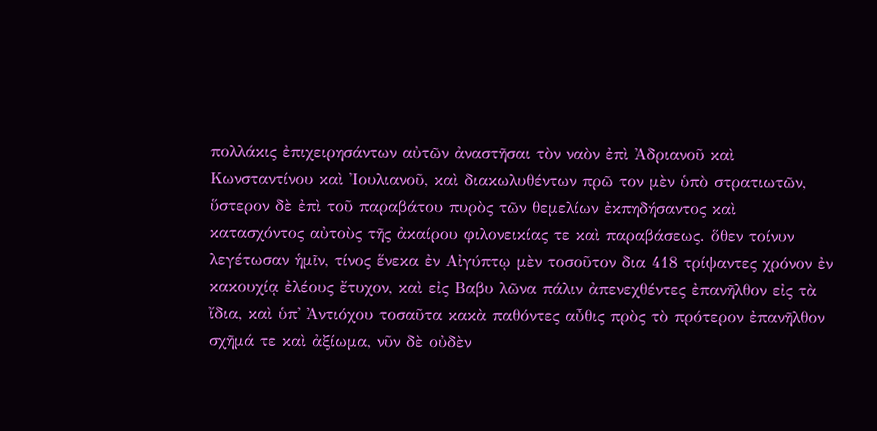πολλάκις ἐπιχειρησάντων αὐτῶν ἀναστῆσαι τὸν ναὸν ἐπὶ Ἀδριανοῦ καὶ Κωνσταντίνου καὶ Ἰουλιανοῦ, καὶ διακωλυθέντων πρῶ τον μὲν ὑπὸ στρατιωτῶν, ὕστερον δὲ ἐπὶ τοῦ παραβάτου πυρὸς τῶν θεμελίων ἐκπηδήσαντος καὶ κατασχόντος αὐτοὺς τῆς ἀκαίρου φιλονεικίας τε καὶ παραβάσεως. ὅθεν τοίνυν λεγέτωσαν ἡμῖν, τίνος ἕνεκα ἐν Αἰγύπτῳ μὲν τοσοῦτον δια 418 τρίψαντες χρόνον ἐν κακουχίᾳ ἐλέους ἔτυχον, καὶ εἰς Βαβυ λῶνα πάλιν ἀπενεχθέντες ἐπανῆλθον εἰς τὰ ἴδια, καὶ ὑπ' Ἀντιόχου τοσαῦτα κακὰ παθόντες αὖθις πρὸς τὸ πρότερον ἐπανῆλθον σχῆμά τε καὶ ἀξίωμα, νῦν δὲ οὐδὲν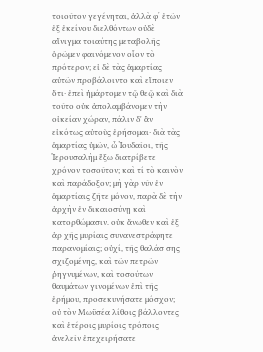τοιοῦτον γεγένηται, ἀλλὰ φʹ ἐτῶν ἐξ ἐκείνου διελθόντων οὐδὲ αἴνιγμα τοιαύτης μεταβολῆς ὁρῶμεν φαινόμενον οἷον τὸ πρότερον; εἰ δὲ τὰς ἁμαρτίας αὐτῶν προβάλοιντο καὶ εἴποιεν ὅτι· ἐπεὶ ἡμάρτομεν τῷ θεῷ καὶ διὰ τοῦτο οὐκ ἀπολαμβάνομεν τὴν οἰκείαν χώραν, πάλιν δ' ἂν εἰκότως αὐτοὺς ἐρήσομαι· διὰ τὰς ἁμαρτίας ὑμῶν, ὦ Ἰουδαῖοι, τῆς Ἱερουσαλὴμ ἔξω διατρίβετε χρόνον τοσοῦτον; καὶ τί τὸ καινὸν καὶ παράδοξον; μὴ γὰρ νῦν ἐν ἁμαρτίαις ζῆτε μόνον, παρὰ δὲ τὴν ἀρχὴν ἐν δικαιοσύνῃ καὶ κατορθώμασιν. οὐκ ἄνωθεν καὶ ἐξ ἀρ χῆς μυρίαις συνανεστράφητε παρανομίαις; οὐχί, τῆς θαλάσ σης σχιζομένης, καὶ τῶν πετρῶν ῥηγνυμένων, καὶ τοσούτων θαυμάτων γινομένων ἐπὶ τῆς ἐρήμου, προσεκυνήσατε μόσχον; οὐ τὸν Μωϋσέα λίθοις βάλλοντες καὶ ἑτέροις μυρίοις τρόποις ἀνελεῖν ἐπεχειρήσατε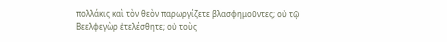πολλάκις καὶ τὸν θεὸν παρωργίζετε βλασφημοῦντες; οὐ τῷ Βεελφεγὼρ ἐτελέσθητε; οὐ τοὺς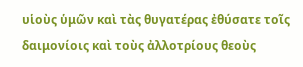υἱοὺς ὑμῶν καὶ τὰς θυγατέρας ἐθύσατε τοῖς δαιμονίοις καὶ τοὺς ἀλλοτρίους θεοὺς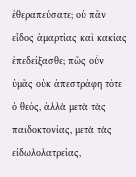ἐθεραπεύσατε; οὐ πᾶν εἶδος ἁμαρτίας καὶ κακίας ἐπεδείξασθε; πῶς οὖν ὑμᾶς οὐκ ἀπεστράφη τότε ὁ θεός, ἀλλὰ μετὰ τὰς παιδοκτονίας, μετὰ τὰς εἰδωλολατρείας,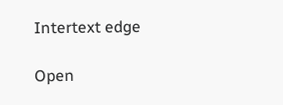Intertext edge

Open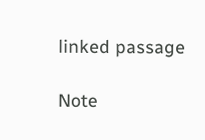linked passage

Note